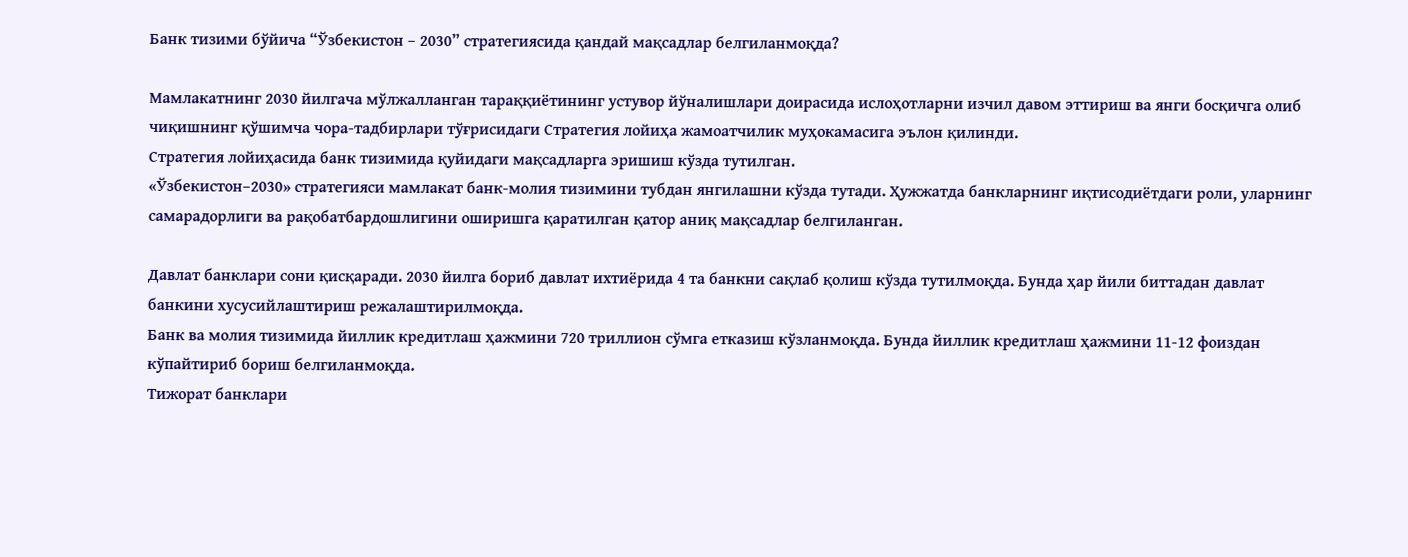Банк тизими бўйича “Ўзбекистон – 2030” стратегиясида қандай мақсадлар белгиланмоқда?

Мамлакатнинг 2030 йилгача мўлжалланган тараққиётининг устувор йўналишлари доирасида ислоҳотларни изчил давом эттириш ва янги босқичга олиб чиқишнинг қўшимча чора-тадбирлари тўғрисидаги Стратегия лойиҳа жамоатчилик муҳокамасига эълон қилинди.
Стратегия лойиҳасида банк тизимида қуйидаги мақсадларга эришиш кўзда тутилган.
«Ўзбекистон–2030» стратегияси мамлакат банк-молия тизимини тубдан янгилашни кўзда тутади. Ҳужжатда банкларнинг иқтисодиётдаги роли, уларнинг самарадорлиги ва рақобатбардошлигини оширишга қаратилган қатор аниқ мақсадлар белгиланган.

Давлат банклари сони қисқаради. 2030 йилга бориб давлат ихтиёрида 4 та банкни сақлаб қолиш кўзда тутилмоқда. Бунда ҳар йили биттадан давлат банкини хусусийлаштириш режалаштирилмоқда.
Банк ва молия тизимида йиллик кредитлаш ҳажмини 720 триллион сўмга етказиш кўзланмоқда. Бунда йиллик кредитлаш ҳажмини 11-12 фоиздан кўпайтириб бориш белгиланмоқда.
Тижорат банклари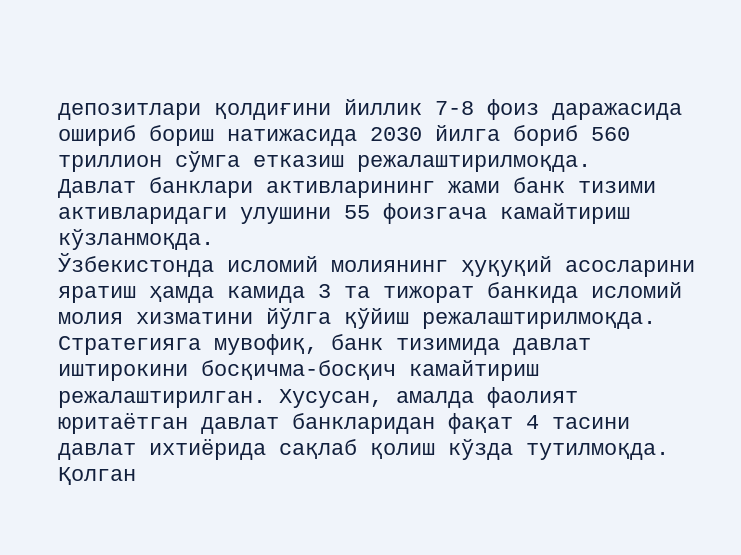депозитлари қолдиғини йиллик 7-8 фоиз даражасида ошириб бориш натижасида 2030 йилга бориб 560 триллион сўмга етказиш режалаштирилмоқда.
Давлат банклари активларининг жами банк тизими активларидаги улушини 55 фоизгача камайтириш кўзланмоқда.
Ўзбекистонда исломий молиянинг ҳуқуқий асосларини яратиш ҳамда камида 3 та тижорат банкида исломий молия хизматини йўлга қўйиш режалаштирилмоқда.
Стратегияга мувофиқ, банк тизимида давлат иштирокини босқичма-босқич камайтириш режалаштирилган. Хусусан, амалда фаолият юритаётган давлат банкларидан фақат 4 тасини давлат ихтиёрида сақлаб қолиш кўзда тутилмоқда.
Қолган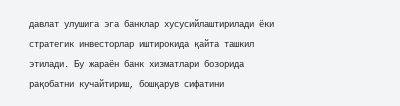давлат улушига эга банклар хусусийлаштирилади ёки стратегик инвесторлар иштирокида қайта ташкил этилади. Бу жараён банк хизматлари бозорида рақобатни кучайтириш, бошқарув сифатини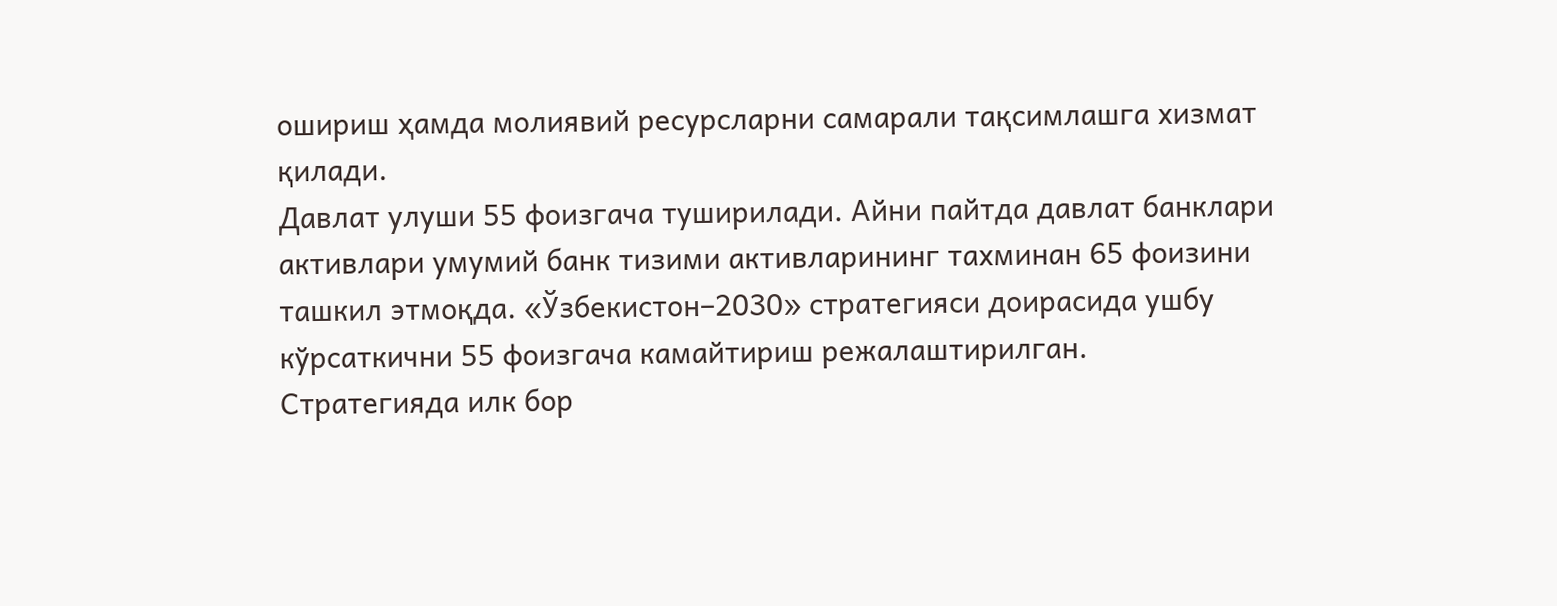ошириш ҳамда молиявий ресурсларни самарали тақсимлашга хизмат қилади.
Давлат улуши 55 фоизгача туширилади. Айни пайтда давлат банклари активлари умумий банк тизими активларининг тахминан 65 фоизини ташкил этмоқда. «Ўзбекистон–2030» стратегияси доирасида ушбу кўрсаткични 55 фоизгача камайтириш режалаштирилган.
Стратегияда илк бор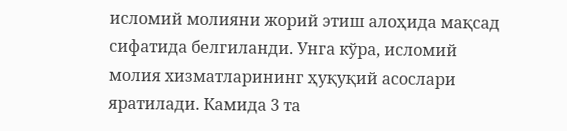исломий молияни жорий этиш алоҳида мақсад сифатида белгиланди. Унга кўра, исломий молия хизматларининг ҳуқуқий асослари яратилади. Камида 3 та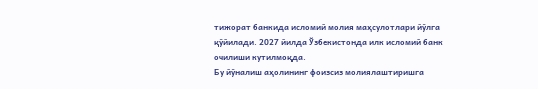тижорат банкида исломий молия маҳсулотлари йўлга қўйилади. 2027 йилда Ўзбекистонда илк исломий банк очилиши кутилмоқда.
Бу йўналиш аҳолининг фоизсиз молиялаштиришга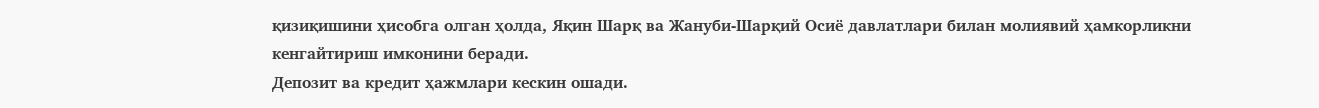қизиқишини ҳисобга олган ҳолда, Яқин Шарқ ва Жануби-Шарқий Осиё давлатлари билан молиявий ҳамкорликни кенгайтириш имконини беради.
Депозит ва кредит ҳажмлари кескин ошади.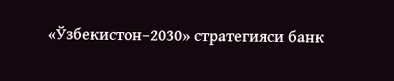«Ўзбекистон–2030» стратегияси банк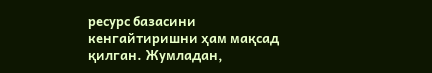ресурс базасини кенгайтиришни ҳам мақсад қилган. Жумладан,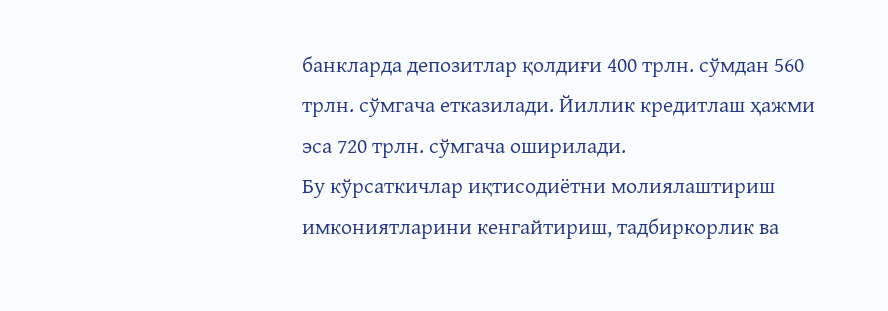банкларда депозитлар қолдиғи 400 трлн. сўмдан 560 трлн. сўмгача етказилади. Йиллик кредитлаш ҳажми эса 720 трлн. сўмгача оширилади.
Бу кўрсаткичлар иқтисодиётни молиялаштириш имкониятларини кенгайтириш, тадбиркорлик ва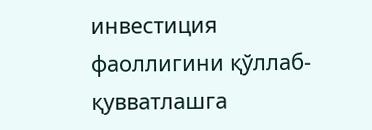инвестиция фаоллигини қўллаб-қувватлашга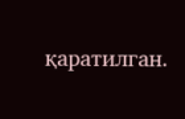қаратилган.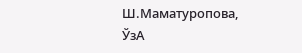Ш.Маматуропова,
ЎзА